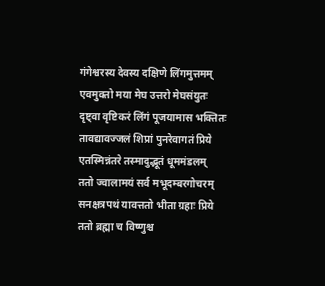गंगेश्वरस्य देवस्य दक्षिणे लिंगमुत्तमम्
एवमुक्तो मया मेघ उत्तरो मेघसंयुतः
दृष्ट्वा वृष्टिकरं लिंगं पूजयामास भक्तितः तावद्यावज्जलं शिप्रां पुनरेवागतं प्रिये
एतस्मिन्नंतरे तस्मादुद्भूतं धूममंडलम्
ततो ज्वालामयं सर्व मभूदम्बरगोचरम्
सनक्षत्रपथं यावत्ततो भीता ग्रहाः प्रिये
ततो ब्रह्मा च विष्णुश्च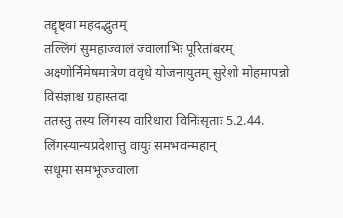तद्दृष्ट्वा महदद्भुतम्
तल्लिंगं सुमहाज्वालं ज्वालाभिः पूरितांबरम्
अक्ष्णोर्निमेषमात्रेण ववृधे योजनायुतम् सुरेशो मोहमापन्नो विसंज्ञाश्च ग्रहास्तदा
ततस्तु तस्य लिंगस्य वारिधारा विनिःसृताः 5.2.44.
लिंगस्यान्यप्रदेशात्तु वायुः समभवन्महान्
सधूमा समभूज्ज्वाला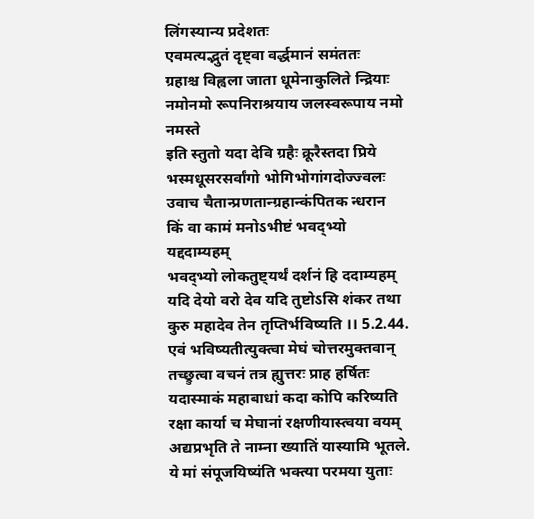लिंगस्यान्य प्रदेशतः
एवमत्यद्भुतं दृष्ट्वा वर्द्धमानं समंततः
ग्रहाश्च विह्वला जाता धूमेनाकुलिते न्द्रियाः
नमोनमो रूपनिराश्रयाय जलस्वरूपाय नमो नमस्ते
इति स्तुतो यदा देवि ग्रहैः क्रूरैस्तदा प्रिये
भस्मधूसरसर्वांगो भोगिभोगांगदोज्ज्वलः उवाच चैतान्प्रणतान्ग्रहान्कंपितक न्धरान
किं वा कामं मनोऽभीष्टं भवद्भ्यो यद्ददाम्यहम्
भवद्भ्यो लोकतुष्ट्यर्थं दर्शनं हि ददाम्यहम्
यदि देयो वरो देव यदि तुष्टोऽसि शंकर तथा कुरु महादेव तेन तृप्तिर्भविष्यति ।। 5.2.44.
एवं भविष्यतीत्युक्त्वा मेघं चोत्तरमुक्तवान्
तच्छ्रुत्वा वचनं तत्र ह्युत्तरः प्राह हर्षितः
यदास्माकं महाबाधां कदा कोपि करिष्यति
रक्षा कार्या च मेघानां रक्षणीयास्त्वया वयम्
अद्यप्रभृति ते नाम्ना ख्यातिं यास्यामि भूतले.
ये मां संपूजयिष्यंति भक्त्या परमया युताः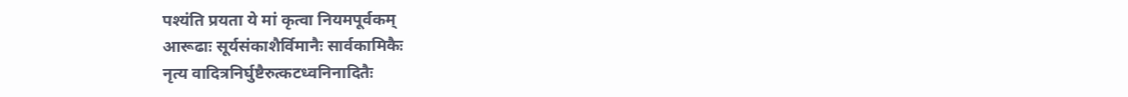पश्यंति प्रयता ये मां कृत्वा नियमपूर्वकम्
आरूढाः सूर्यसंकाशैर्विमानैः सार्वकामिकैः
नृत्य वादित्रनिर्घुष्टैरुत्कटध्वनिनादितैः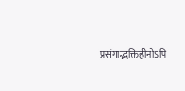प्रसंगाद्भक्तिहीनोऽपि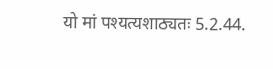यो मां पश्यत्यशाठ्यतः 5.2.44.